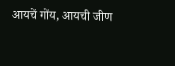आयचें गोंय, आयची जीण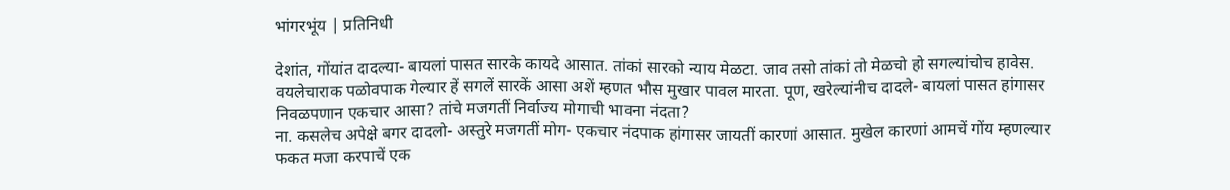भांगरभूंय | प्रतिनिधी

देशांत, गोंयांत दादल्या- बायलां पासत सारके कायदे आसात. तांकां सारको न्याय मेळटा. जाव तसो तांकां तो मेळचो हो सगल्यांचोच हावेस. वयलेचाराक पळोवपाक गेल्यार हें सगलें सारकें आसा अशें म्हणत भौस मुखार पावल मारता. पूण, खरेल्यांनीच दादले- बायलां पासत हांगासर निवळपणान एकचार आसा? तांचे मजगतीं निर्वाज्य मोगाची भावना नंदता?
ना. कसलेच अपेक्षे बगर दादलो- अस्तुरे मजगतीं मोग- एकचार नंदपाक हांगासर जायतीं कारणां आसात. मुखेल कारणां आमचें गोंय म्हणल्यार फकत मजा करपाचें एक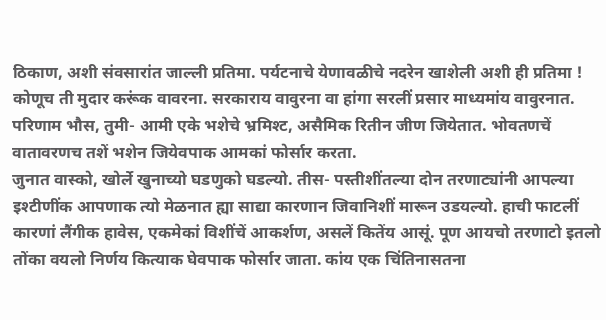ठिकाण, अशी संवसारांत जाल्ली प्रतिमा. पर्यटनाचे येणावळीचे नदरेन खाशेली अशी ही प्रतिमा ! कोणूच ती मुदार करूंक वावरना. सरकाराय वावुरना वा हांगा सरलीं प्रसार माध्यमांय वावुरनात. परिणाम भौस, तुमी- आमी एके भशेचे भ्रमिश्ट, असैमिक रितीन जीण जियेतात. भोवतणचें वातावरणच तशें भशेन जियेवपाक आमकां फोर्सार करता.
जुनात वास्को, खोर्ले खुनाच्यो घडणुको घडल्यो. तीस- पस्तीशींतल्या दोन तरणाट्यांनी आपल्या इश्टीणींक आपणाक त्यो मेळनात ह्या साद्या कारणान जिवानिशीं मारून उडयल्यो. हाची फाटलीं कारणां लैंगीक हावेस, एकमेकां विशींचें आकर्शण, असलें कितेंय आसूं. पूण आयचो तरणाटो इतलो तोंका वयलो निर्णय कित्याक घेवपाक फोर्सार जाता. कांय एक चिंतिनासतना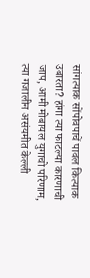सांगत्याक सोंपोवपाचें पावल कित्याक उबारता? हांगा त्या फाटल्या कारणाची जाप, आमी मोबायल युगाचो परिणाम, त्या गजालीन असंयमीत केल्ली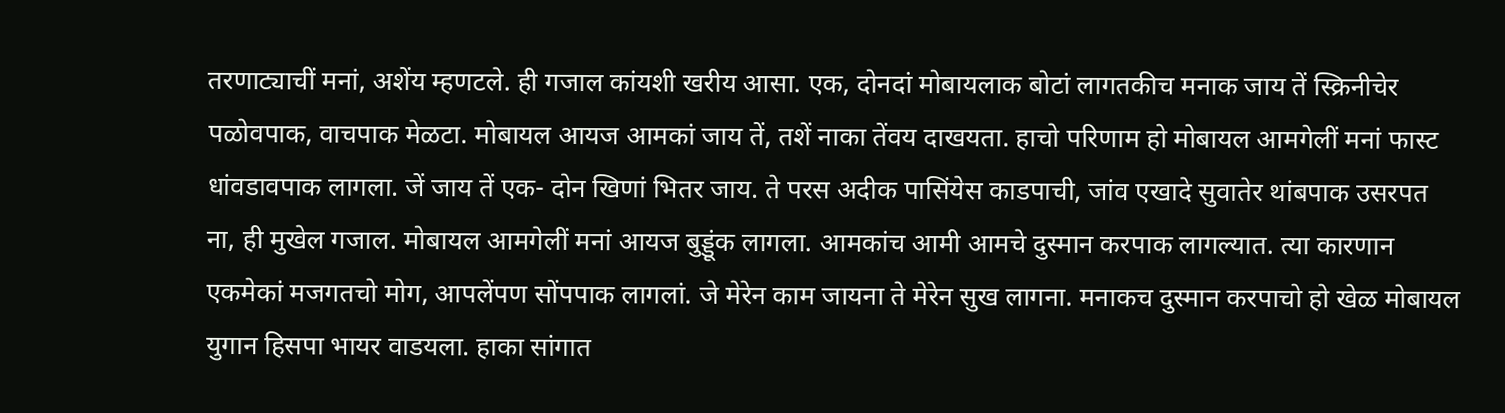तरणाट्याचीं मनां, अशेंय म्हणटले. ही गजाल कांयशी खरीय आसा. एक, दोनदां मोबायलाक बोटां लागतकीच मनाक जाय तें स्क्रिनीचेर पळोवपाक, वाचपाक मेळटा. मोबायल आयज आमकां जाय तें, तशें नाका तेंवय दाखयता. हाचो परिणाम हो मोबायल आमगेलीं मनां फास्ट धांवडावपाक लागला. जें जाय तें एक- दोन खिणां भितर जाय. ते परस अदीक पासिंयेस काडपाची, जांव एखादे सुवातेर थांबपाक उसरपत ना, ही मुखेल गजाल. मोबायल आमगेलीं मनां आयज बुड्डूंक लागला. आमकांच आमी आमचे दुस्मान करपाक लागल्यात. त्या कारणान एकमेकां मजगतचो मोग, आपलेंपण सोंपपाक लागलां. जे मेरेन काम जायना ते मेरेन सुख लागना. मनाकच दुस्मान करपाचो हो खेळ मोबायल युगान हिसपा भायर वाडयला. हाका सांगात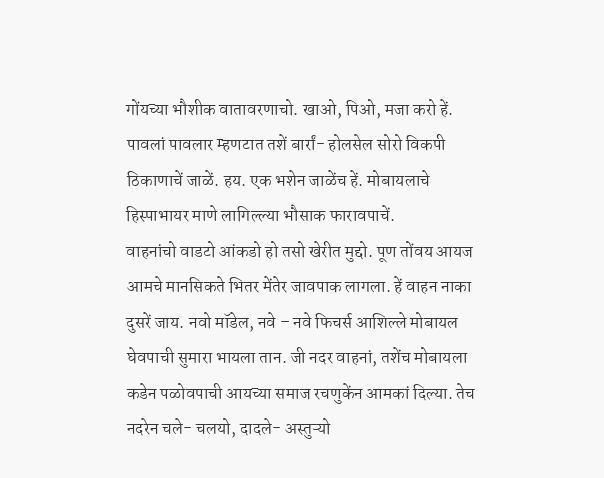गोंयच्या भौशीक वातावरणाचो. खाओ, पिओ, मजा करो हें. पावलां पावलार म्हणटात तशें बार्रां- होलसेल सोरो विकपी ठिकाणाचें जाळें. हय. एक भशेन जाळेंच हें. मोबायलाचे हिस्पाभायर माणे लागिल्ल्या भौसाक फारावपाचें.
वाहनांचो वाडटो आंकडो हो तसो खेरीत मुद्दो. पूण तोंवय आयज आमचे मानसिकते भितर मेंतेर जावपाक लागला. हें वाहन नाका दुसरें जाय. नवो मॉडेल, नवे – नवे फिचर्स आशिल्ले मोबायल घेवपाची सुमारा भायला तान. जी नदर वाहनां, तशेंच मोबायला कडेन पळोवपाची आयच्या समाज रचणुकेंन आमकां दिल्या. तेच नदरेन चले- चलयो, दादले- अस्तुऱ्यो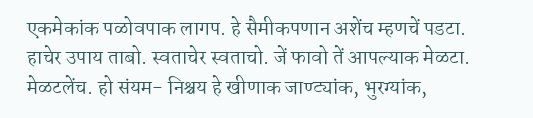एकमेकांक पळोवपाक लागप. हे सैमीकपणान अशेंच म्हणचें पडटा. हाचेर उपाय ताबो. स्वताचेर स्वताचो. जें फावो तें आपल्याक मेळटा. मेळटलेंच. हो संयम- निश्चय हे खीणाक जाण्ट्यांक, भुरग्यांक,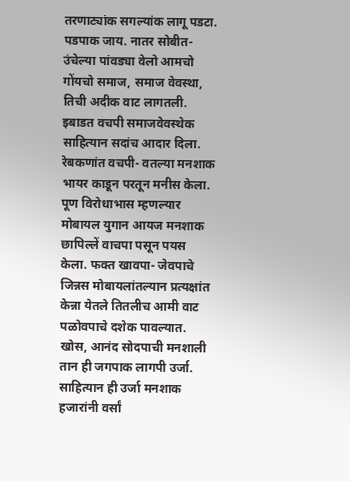तरणाट्यांक सगल्यांक लागू पडटा. पडपाक जाय. नातर सोबीत- उंचेल्या पांवड्या वेलो आमचो गोंयचो समाज, समाज वेवस्था, तिची अदीक वाट लागतली.
इबाडत वचपी समाजवेवस्थेक साहित्यान सदांच आदार दिला. रेबकणांत वचपी- वतल्या मनशाक भायर काडून परतून मनीस केला. पूण विरोधाभास म्हणल्यार मोबायल युगान आयज मनशाक छापिल्लें वाचपा पसून पयस केला. फक्त खावपा- जेवपाचे जिन्नस मोबायलांतल्यान प्रत्यक्षांत केन्ना येतले तितलीच आमी वाट पळोवपाचे दशेक पावल्यात.
खोस, आनंद सोदपाची मनशाली तान ही जगपाक लागपी उर्जा. साहित्यान ही उर्जा मनशाक हजारांनी वर्सां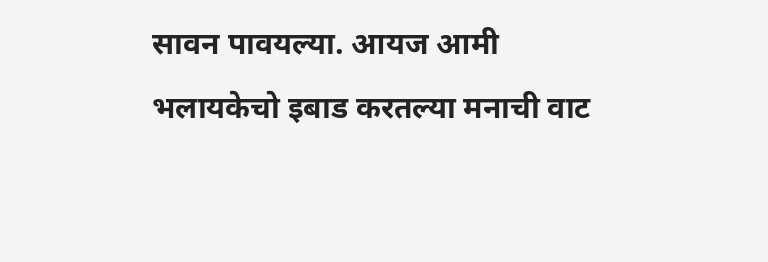सावन पावयल्या. आयज आमी भलायकेचो इबाड करतल्या मनाची वाट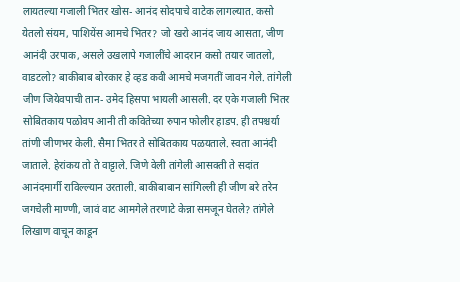लायतल्या गजाली भितर खोस- आनंद सोदपाचे वाटेक लागल्यात. कसो येतलो संयम, पाशियेंस आमचे भितर? जो खरो आनंद जाय आसता, जीण आनंदी उरपाक, असले उखलापे गजालींचे आदरान कसो तयार जातलो, वाडटलो? बाकीबाब बोरकार हे व्हड कवी आमचे मजगतीं जावन गेले. तांगेली जीण जियेवपाची तान- उमेद हिसपा भायली आसली. दर एके गजाली भितर सोबितकाय पळोवप आनी ती कवितेच्या रुपान फोलीर हाडप. ही तपश्चर्या तांणी जीणभर केली. सैमा भितर ते सोबितकाय पळयताले. स्वता आनंदी जाताले. हेरांकय तो ते वाट्टाले. जिणे वेली तांगेली आसक्ती ते सदांत आनंदमार्गी राविल्ल्यान उरताली. बाकीबाबान सांगिल्ली ही जीण बरे तरेन जगचेली माण्णी, जावं वाट आमगेले तरणाटे केन्ना समजून घेतले? तांगेले लिखाण वाचून काडून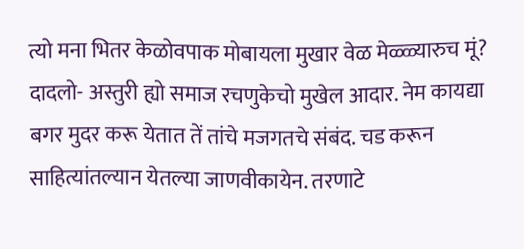त्यो मना भितर केळोवपाक मोबायला मुखार वेळ मेळ्ळ्यारुच मूं?
दादलो- अस्तुरी ह्यो समाज रचणुकेचो मुखेल आदार. नेम कायद्या बगर मुदर करू येतात तें तांचे मजगतचे संबंद. चड करून साहित्यांतल्यान येतल्या जाणवीकायेन. तरणाटे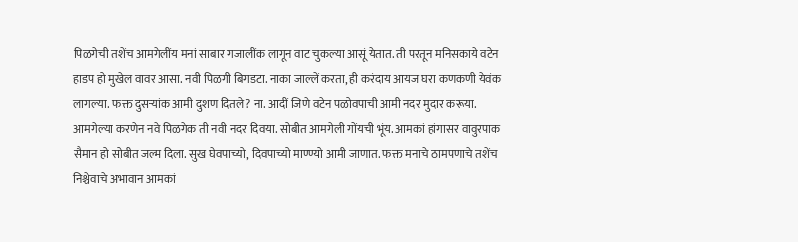पिळगेची तशेंच आमगेलींय मनां साबार गजालींक लागून वाट चुकल्या आसूं येतात. ती परतून मनिसकाये वटेन हाडप हो मुखेल वावर आसा. नवी पिळगी बिगडटा. नाका जाल्लें करता, ही करंदाय आयज घरा कणकणी येवंक लागल्या. फक्त दुसऱ्यांक आमी दुशण दितले? ना. आदीं जिणे वटेन पळोवपाची आमी नदर मुदार करूया. आमगेल्या करणेन नवे पिळगेक ती नवी नदर दिवया. सोबीत आमगेली गोंयची भूंय. आमकां हांगासर वावुरपाक सैमान हो सोबीत जल्म दिला. सुख घेवपाच्यो, दिवपाच्यो माण्ण्यो आमी जाणात. फक्त मनाचे ठामपणाचे तशेंच निश्चेवाचे अभावान आमकां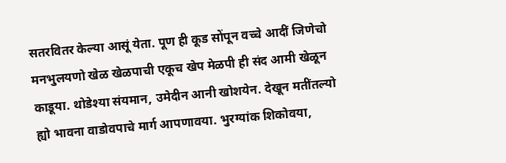सतरवितर केल्या आसूं येता. पूण ही कूड सोंपून वच्चे आदीं जिणेचो मनभुलयणो खेळ खेळपाची एकूच खेप मेळपी ही संद आमी खेळून काडूया. थोडेश्या संयमान, उमेदीन आनी खोशयेन. देखून मतींतल्यो ह्यो भावना वाडोवपाचे मार्ग आपणावया. भुरग्यांक शिकोवया,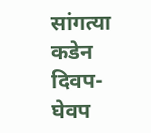सांगत्या कडेन दिवप- घेवप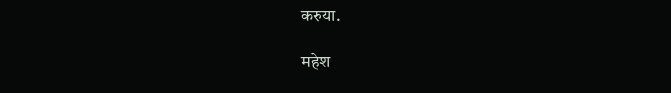करुया.

महेश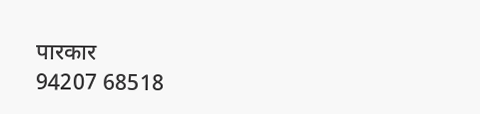पारकार
94207 68518